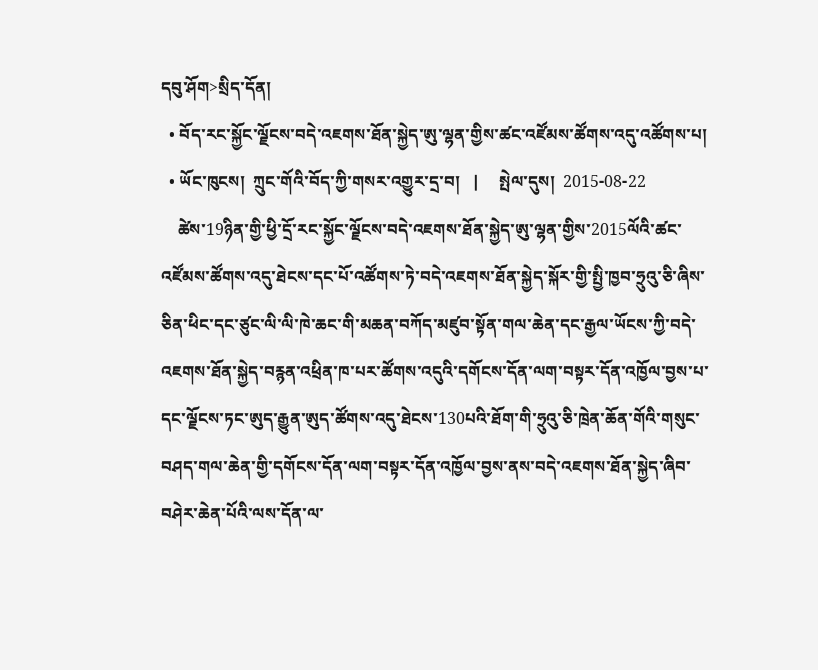དབུ་ཤོག>སྲིད་དོན།
  • བོད་རང་སྐྱོང་ལྗོངས་བདེ་འཇགས་ཐོན་སྐྱེད་ཨུ་ལྷན་གྱིས་ཚང་འཛོམས་ཚོགས་འདུ་འཚོགས་པ།
  • ཡོང་ཁུངས།  ཀྲུང་གོའི་བོད་ཀྱི་གསར་འགྱུར་དྲ་བ།   |     སྤེལ་དུས།  2015-08-22
    ཚེས་19ཉིན་གྱི་ཕྱི་དྲོ་རང་སྐྱོང་ལྗོངས་བདེ་འཇགས་ཐོན་སྐྱེད་ཨུ་ལྷན་གྱིས་2015ལོའི་ཚང་འཛོམས་ཚོགས་འདུ་ཐེངས་དང་པོ་འཚོགས་ཏེ་བདེ་འཇགས་ཐོན་སྐྱེད་སྐོར་གྱི་སྤྱི་ཁྱབ་ཧྲུའུ་ཅི་ཞིས་ཅིན་ཕིང་དང་ཙུང་ལི་ལི་ཁེ་ཆང་གི་མཆན་བཀོད་མཛུབ་སྟོན་གལ་ཆེན་དང་རྒྱལ་ཡོངས་ཀྱི་བདེ་འཇགས་ཐོན་སྐྱེད་བརྙན་འཕྲིན་ཁ་པར་ཚོགས་འདུའི་དགོངས་དོན་ལག་བསྟར་དོན་འཁྱོལ་བྱས་པ་དང་ལྗོངས་ཏང་ཨུད་རྒྱུན་ཨུད་ཚོགས་འདུ་ཐེངས་130པའི་ཐོག་གི་ཧྲུའུ་ཅི་ཁྲེན་ཆོན་གོའི་གསུང་བཤད་གལ་ཆེན་གྱི་དགོངས་དོན་ལག་བསྟར་དོན་འཁྱོལ་བྱས་ནས་བདེ་འཇགས་ཐོན་སྐྱེད་ཞིབ་བཤེར་ཆེན་པོའི་ལས་དོན་ལ་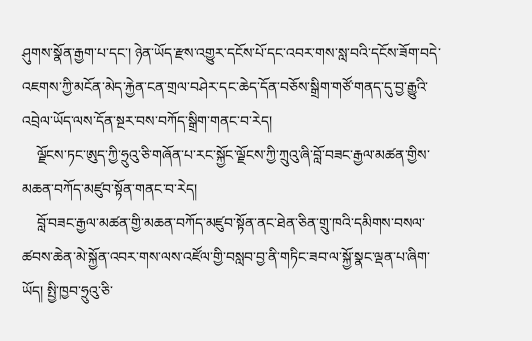ཤུགས་སྣོན་རྒྱག་པ་དང་། ཉེན་ཡོད་རྫས་འགྱུར་དངོས་པོ་དང་འབར་གས་སླ་བའི་དངོས་ཟོག་བདེ་འཇགས་ཀྱི་མངོན་མེད་རྐྱེན་ངན་གྲལ་བཤེར་དང་ཆེད་དོན་བཅོས་སྒྲིག་གཙོ་གནད་དུ་བྱ་རྒྱུའི་འབྲེལ་ཡོད་ལས་དོན་སྔར་བས་བཀོད་སྒྲིག་གནང་བ་རེད།
    ལྗོངས་ཏང་ཨུད་ཀྱི་ཧྲུའུ་ཅི་གཞོན་པ་རང་སྐྱོང་ལྗོངས་ཀྱི་ཀྲུའུ་ཞི་བློ་བཟང་རྒྱལ་མཚན་གྱིས་མཆན་བཀོད་མཛུབ་སྟོན་གནང་བ་རེད།
    བློ་བཟང་རྒྱལ་མཚན་གྱི་མཆན་བཀོད་མཛུབ་སྟོན་ནང་ཐེན་ཅིན་གྲུ་ཁའི་དམིགས་བསལ་ཚབས་ཆེན་མེ་སྐྱོན་འབར་གས་ལས་འཛོལ་གྱི་བསླབ་བྱ་ནི་གཏིང་ཟབ་ལ་སྐྱོ་སྣང་ལྡན་པ་ཞིག་ཡོད། སྤྱི་ཁྱབ་ཧྲུའུ་ཅི་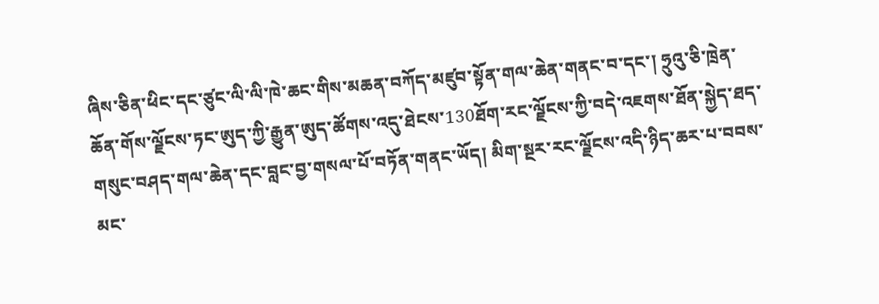ཞིས་ཅིན་ཕིང་དང་ཙུང་ལི་ལི་ཁེ་ཆང་གིས་མཆན་བཀོད་མཛུབ་སྟོན་གལ་ཆེན་གནང་བ་དང་། ཧྲུའུ་ཅི་ཁྲེན་ཆོན་གོས་ལྗོངས་ཏང་ཨུད་ཀྱི་རྒྱུན་ཨུད་ཚོགས་འདུ་ཐེངས་130ཐོག་རང་ལྗོངས་ཀྱི་བདེ་འཇགས་ཐོན་སྐྱེད་ཐད་གསུང་བཤད་གལ་ཆེན་དང་བླང་བྱ་གསལ་པོ་བཏོན་གནང་ཡོད། མིག་སྔར་རང་ལྗོངས་འདི་ཉིད་ཆར་པ་བབས་མང་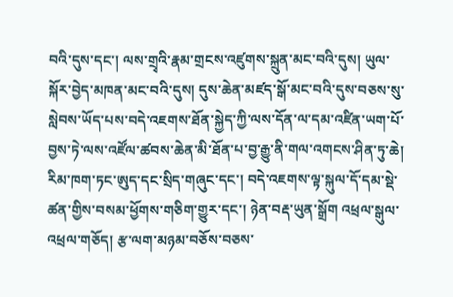བའི་དུས་དང་། ལས་གྲྭའི་རྣམ་གྲངས་འཛུགས་སྐྲུན་མང་བའི་དུས། ཡུལ་སྐོར་བྱེད་མཁན་མང་བའི་དུས། དུས་ཆེན་མཛད་སྒོ་མང་བའི་དུས་བཅས་སུ་སླེབས་ཡོད་པས་བདེ་འཇགས་ཐོན་སྐྱེད་ཀྱི་ལས་དོན་ལ་དམ་འཛིན་ཡག་པོ་བྱས་ཏེ་ལས་འཛོལ་ཚབས་ཆེན་མི་ཐོན་པ་བྱ་རྒྱུ་ནི་གལ་འགངས་ཤིན་ཏུ་ཆེ། རིམ་ཁག་ཏང་ཨུད་དང་སྲིད་གཞུང་དང་། བདེ་འཇགས་ལྟ་སྐུལ་དོ་དམ་སྡེ་ཚན་གྱིས་བསམ་ཕྱོགས་གཅིག་གྱུར་དང་། ཉེན་བརྡ་ཡུན་སྒྲོག འཕྲལ་སྒུལ་འཕྲལ་གཅོད། རྩ་ལག་མཉམ་བཅོས་བཅས་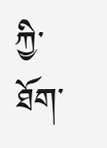ཀྱི་ཐོག་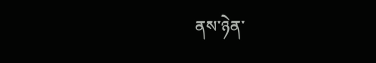ནས་ཉེན་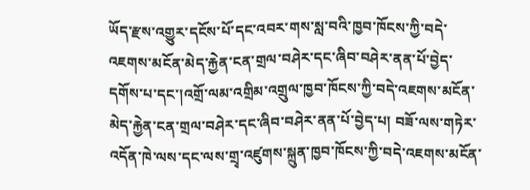ཡོད་རྫས་འགྱུར་དངོས་པོ་དང་འབར་གས་སླ་བའི་ཁྱབ་ཁོངས་ཀྱི་བདེ་འཇགས་མངོན་མེད་རྐྱེན་ངན་གྲལ་བཤེར་དང་ཞིབ་བཤེར་ནན་པོ་བྱེད་དགོས་པ་དང་།འགྲོ་ལམ་འགྲིམ་འགྲུལ་ཁྱབ་ཁོངས་ཀྱི་བདེ་འཇགས་མངོན་མེད་རྐྱེན་ངན་གྲལ་བཤེར་དང་ཞིབ་བཤེར་ནན་པོ་བྱེད་པ། བཟོ་ལས་གཏེར་འདོན་ཁེ་ལས་དང་ལས་གྲྭ་འཛུགས་སྐྲུན་ཁྱབ་ཁོངས་ཀྱི་བདེ་འཇགས་མངོན་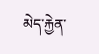མེད་རྐྱེན་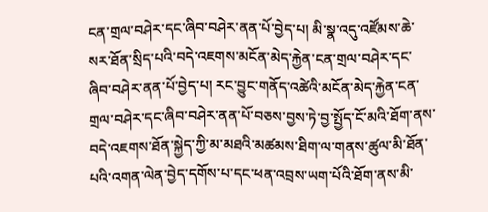ངན་གྲལ་བཤེར་དང་ཞིབ་བཤེར་ནན་པོ་བྱེད་པ། མི་སྣ་འདུ་འཛོམས་ཆེ་སར་ཐོན་སྲིད་པའི་བདེ་འཇགས་མངོན་མེད་རྐྱེན་ངན་གྲལ་བཤེར་དང་ཞིབ་བཤེར་ནན་པོ་བྱེད་པ། རང་བྱུང་གནོད་འཚེའི་མངོན་མེད་རྐྱེན་ངན་གྲལ་བཤེར་དང་ཞིབ་བཤེར་ནན་པོ་བཅས་བྱས་ཏེ་བྱ་སྤྱོད་ངོ་མའི་ཐོག་ནས་བདེ་འཇགས་ཐོན་སྐྱེད་ཀྱི་མ་མཐའི་མཚམས་ཐིག་ལ་གནས་ཚུལ་མི་ཐོན་པའི་འགན་ལེན་བྱེད་དགོས་པ་དང་ཕན་འབྲས་ཡག་པོའི་ཐོག་ནས་མི་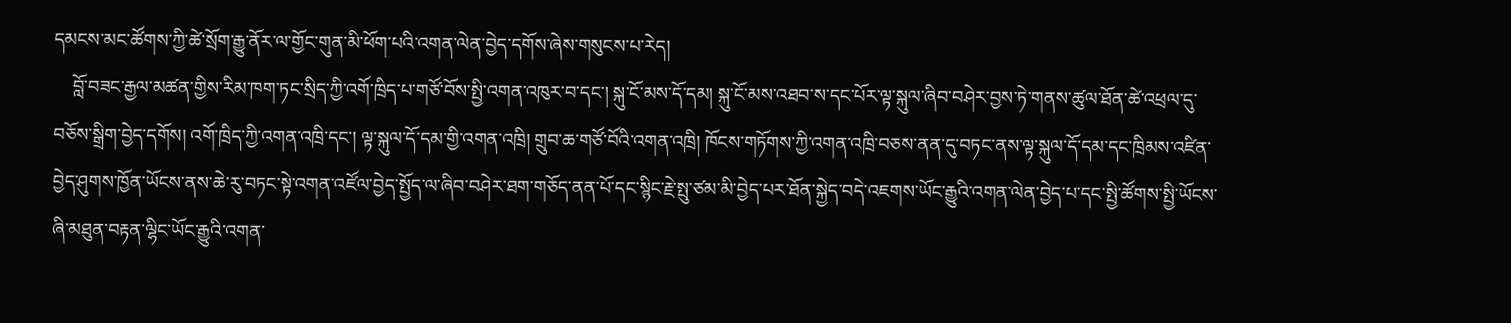དམངས་མང་ཚོགས་ཀྱི་ཚེ་སྲོག་རྒྱུ་ནོར་ལ་གྱོང་གུན་མི་ཕོག་པའི་འགན་ལེན་བྱེད་དགོས་ཞེས་གསུངས་པ་རེད།
    བློ་བཟང་རྒྱལ་མཚན་གྱིས་རིམ་ཁག་ཏང་སྲིད་ཀྱི་འགོ་ཁྲིད་པ་གཙོ་བོས་སྤྱི་འགན་འཁུར་བ་དང་། སྐུ་ངོ་མས་དོ་དམ། སྐུ་ངོ་མས་འཐབ་ས་དང་པོར་ལྟ་སྐུལ་ཞིབ་བཤེར་བྱས་ཏེ་གནས་ཚུལ་ཐོན་ཚེ་འཕྲལ་དུ་བཅོས་སྒྲིག་བྱེད་དགོས། འགོ་ཁྲིད་ཀྱི་འགན་འཁྲི་དང་། ལྟ་སྐུལ་དོ་དམ་གྱི་འགན་འཁྲི། གྲུབ་ཆ་གཙོ་བོའི་འགན་འཁྲི། ཁོངས་གཏོགས་ཀྱི་འགན་འཁྲི་བཅས་ནན་དུ་བཏང་ནས་ལྟ་སྐུལ་དོ་དམ་དང་ཁྲིམས་འཛིན་བྱེད་ཤུགས་ཁྱོན་ཡོངས་ནས་ཆེ་རུ་བཏང་སྟེ་འགན་འཛོལ་བྱེད་སྤྱོད་ལ་ཞིབ་བཤེར་ཐག་གཅོད་ནན་པོ་དང་སྙིང་རྗེ་སྤུ་ཙམ་མི་བྱེད་པར་ཐོན་སྐྱེད་བདེ་འཇགས་ཡོང་རྒྱུའི་འགན་ལེན་བྱེད་པ་དང་སྤྱི་ཚོགས་སྤྱི་ཡོངས་ཞི་མཐུན་བརྟན་ལྷིང་ཡོང་རྒྱུའི་འགན་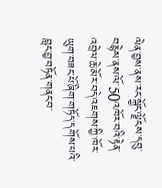ལེན་བྱས་ནས་རང་སྐྱོང་ལྗོངས་དབུ་བརྙེས་ནས་ལོ་50འཁོར་བའི་རྟེན་འབྲེལ་ཆེ་མོར་བདེ་འཇགས་ཀྱི་ཁོར་ཡུག་བཟང་པོ་ཞིག་གཏོད་དགོས་པའི་བླང་བྱ་བཏོན་གནང་བ་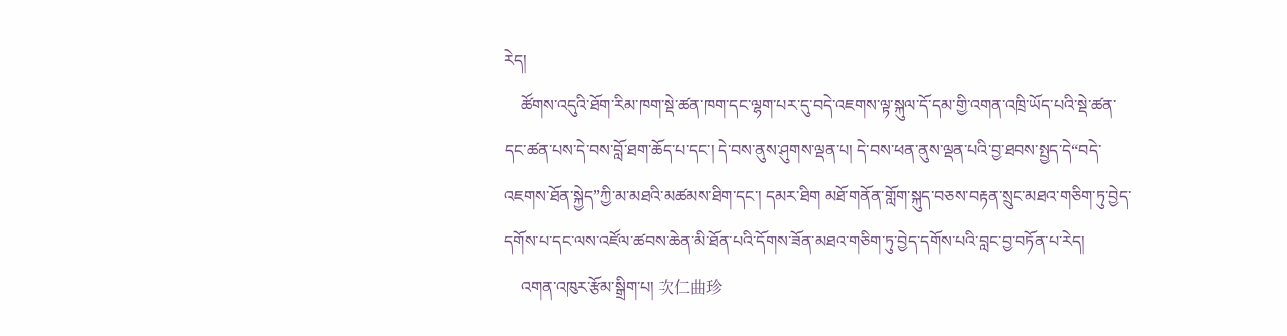རེད།
    ཚོགས་འདུའི་ཐོག་རིམ་ཁག་སྡེ་ཚན་ཁག་དང་ལྷག་པར་དུ་བདེ་འཇགས་ལྟ་སྐུལ་དོ་དམ་གྱི་འགན་འཁྲི་ཡོད་པའི་སྡེ་ཚན་དང་ཚན་པས་དེ་བས་བློ་ཐག་ཆོད་པ་དང་། དེ་བས་ནུས་ཤུགས་ལྡན་པ། དེ་བས་ཕན་ནུས་ལྡན་པའི་བྱ་ཐབས་སྤྱད་དེ“བདེ་འཇགས་ཐོན་སྐྱེད”ཀྱི་མ་མཐའི་མཚམས་ཐིག་དང་། དམར་ཐིག མཐོ་གནོན་གློག་སྐུད་བཅས་བརྟན་སྲུང་མཐའ་གཅིག་ཏུ་བྱེད་དགོས་པ་དང་ལས་འཛོལ་ཚབས་ཆེན་མི་ཐོན་པའི་དོགས་ཟོན་མཐའ་གཅིག་ཏུ་བྱེད་དགོས་པའི་བླང་བྱ་བཏོན་པ་རེད།
    འགན་འཁུར་རྩོམ་སྒྲིག་པ། 次仁曲珍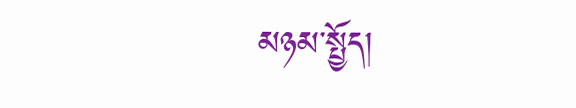མཉམ་སྤྱོད།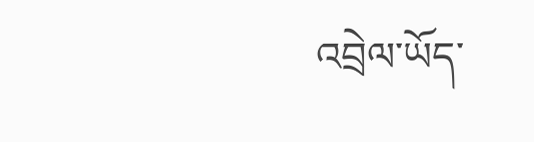འབྲེལ་ཡོད་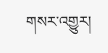གསར་འགྱུར།